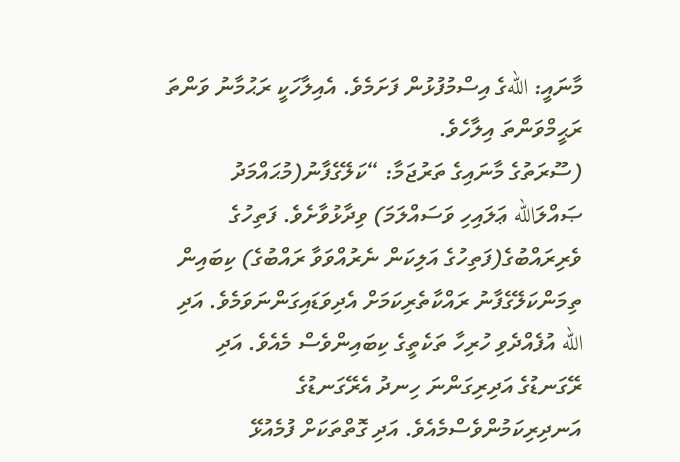މާނައީ: اللهގެ އިސްމުފުޅުން ފަށަމެވެ. އެއިލާހަކީ ރަޙުމާނު ވަންތަ ރަޙީމްވަންތަ އިލާހެވެ.
(ސޫރަތުގެ މާނައިގެ ތަރުޖަމާ: “ކަލޭގެފާނު(މުޙައްމަދު ޞައްލަالله ޢަލައިހި ވަސައްލަމަ) ވިދާޅުވާށެވެ. ފަތިހުގެ ވެރިރައްބުގެ(ފަތިހުގެ އަލިކަން ނެރުއްވަވާ ރައްބުގެ) ކިބައިން ތިމަންކަލޭގެފާނު ރައްކާތެރިކަމަށް އެދިވަޑައިގަންނަވަމެވެ. އަދި الله އުފެއްދެވި ހުރިހާ ތަކެތީގެ ކިބައިންވެސް މެއެވެ. އަދި ރޭގަނޑުގެ އަދިރިގަންނަ ހިނދު އެރޭގަނޑުގެ އަނދިރިކަމުންވެސްމެއެވެ. އަދި ގޮތްތަކަށް ފުމެއުޅޭ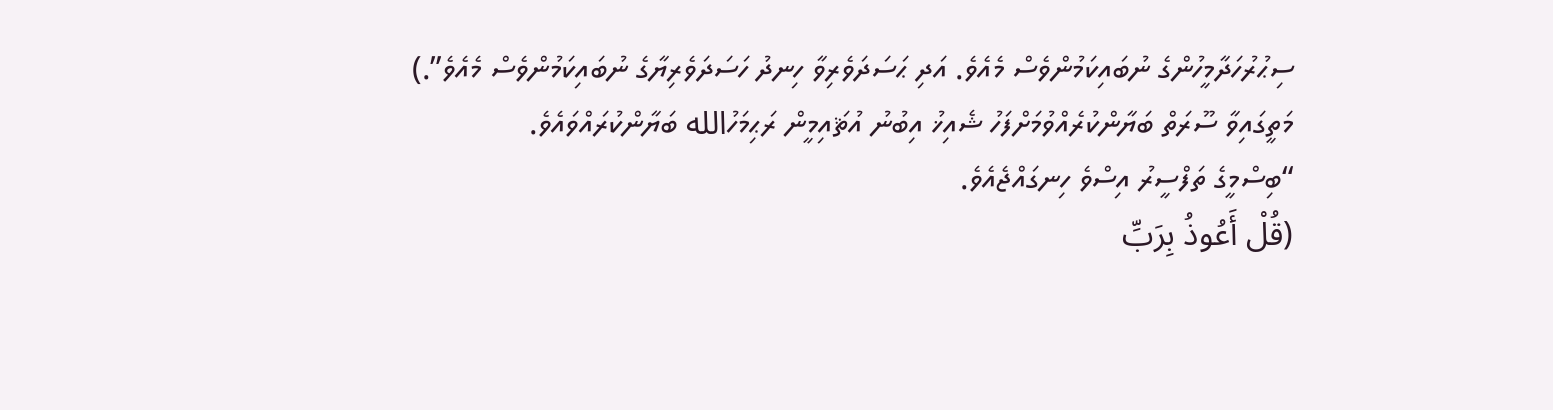ސިޙުރުހަދާމީހުންގެ ނުބައިކަމުންވެސް މެއެވެ. އަދި ޙަސަދަވެރިވާ ހިނދު ހަސަދަވެރިޔާގެ ނުބައިކަމުންވެސް މެއެވެ”.)
މަތީގައިވާ ސޫރަތް ބަޔާންކުރެއްވުމަށްފަހު ޝެއިޚު އިބުނު އުޘައިމީން ރަޙިމަހުالله ބަޔާންކުރައްވައެވެ.
“ބިސްމީގެ ތަފްސީރު އިސްވެ ހިނގައްޖެއެވެ.
(قُلْ أَعُوذُ بِرَبِّ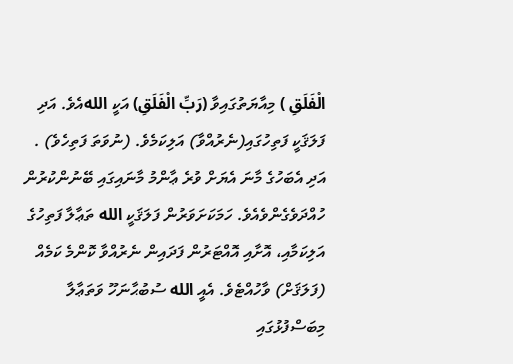الْفَلَقِ ) މިއާޔަތުގައިވާ (رَبِّ الْفَلَقِ) އަކީ اللهއެވެ. އަދި ފަލަޤަކީ ފަތިހުގައި(ނެރުއްވާ) އަލިކަމެވެ. (ނުވަތަ ފަތިހެވެ) . އަދި އެބަހުގެ މާނަ އެޔަށް ވުރެ ޢާންމު މާނައިގައި ބޭނުންކުރުން ހުއްދަވެގެންވެއެވެ. ހަމަކަށަވަރުން ފަލަޤަކީ الله ތަޢާލާ ފަތިހުގެ އަލިކަމާއި، އޮށާއި އޮއްޓަރުން ފަދައިން ނެރުއްވާ ކޮންމެ ކަމެއް (ފަލަޤަށް) ވާހުއްޓެވެ. އެއީ الله ސުބުޙާނަހޫ ވަތަޢާލާ މިބަސްފުޅުގައި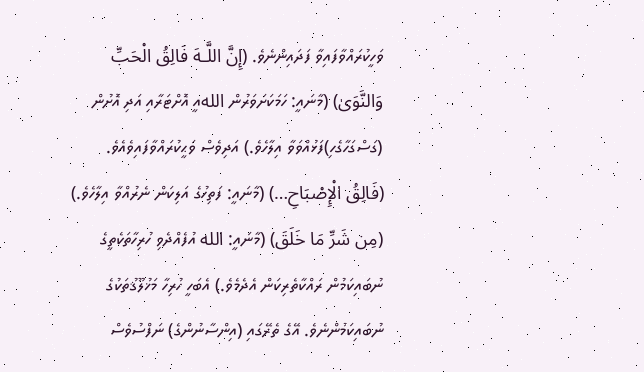ވަހީކުރައްވާފައިވާ ފަދައިންނެވެ. (إِنَّ اللَّـهَ فَالِقُ الْحَبِّ وَالنَّوَىٰ) (މާނައީ: ހަމަކަށަވަރުން اللهއީ އޮށްޓަރާއި އަދި އޮށުން (ގަސްގަހާގެހި)ފަޅުއްވަވާ އިލާހެވެ.) އަދިވެސް ވަޙީކުރައްވާފައިވެއެވެ. (فَالِقُ الْإِصْبَاحِ…) (މާނައީ: ފަތިހުގެ އަލިކަން ނެރުއްވާ އިލާހެވެ.)
(مِن شَرِّ مَا خَلَقَ) (މާނައީ: الله އުފެއްދެވި ހުރިހާތަކެތީގެ ނުބައިކަމުން ރައްކާތެރިކަން އެދެމެވެ.) އެބަހީ ހުރިހާ މަޚުލޫޤުތަކުގެ ނުބައިކަމުންނެވެ. އޭގެ ތެރޭގައި (އިންސާނުންގެ) ނަފްސުވެސް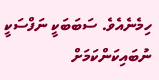ހިމެނެއެވެ. ސަބަބަކީ ނަފްސަކީ ނުބައިކަންކަމަށް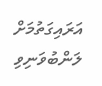އަރައިގަތުމަށް ލަންބުވަނިވި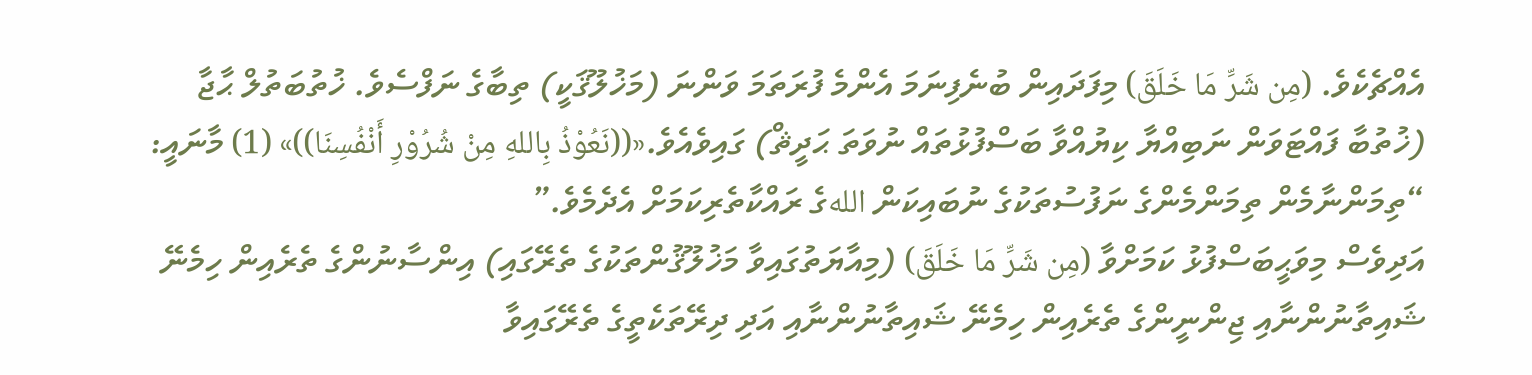އެއްޗެކެވެ. (مِن شَرِّ مَا خَلَقَ) މިފަދައިން ބުނެފިނަމަ އެންމެ ފުރަތަމަ ވަންނަ (މަޚުލޫޤަކީ) ތިބާގެ ނަފްސެވެ. ޚުތުބަތުލް ޙާޖާ (ޚުތުބާ ފައްޓަވަން ނަބިއްޔާ ކިޔުއްވާ ބަސްފުޅުތައް ނުވަތަ ޙަދީޘް) ގައިވެއެވެ.«((نَعُوْذُ بِاللهِ مِنْ شُرُوْرِ أَنْفُسِنَا))» (1) މާނައީ: “ތިމަންނާމެން ތިމަންމެންގެ ނަފުސުތަކުގެ ނުބައިކަން اللهގެ ރައްކާތެރިކަމަށް އެދެމެވެ.”
އަދިވެސް މިވަޙީބަސްފުޅު ކަމަށްވާ (مِن شَرِّ مَا خَلَقَ) (މިއާޔަތުގައިވާ މަޚުލޫޤުންތަކުގެ ތެރޭގައި) އިންސާނުންގެ ތެރެއިން ހިމެނޭ ޝައިތާނުންނާއި ޖިންނީންގެ ތެރެއިން ހިމެނޭ ޝައިތާނުންނާއި އަދި ދިރޭތަކެތީގެ ތެރޭގައިވާ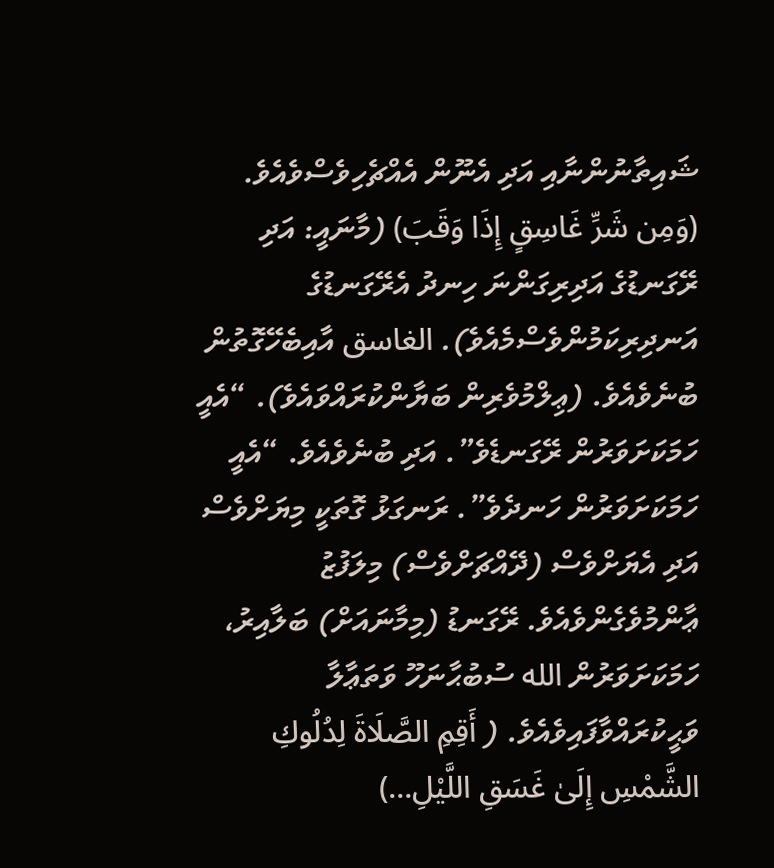ޝައިތާނުންނާއި އަދި އެނޫން އެއްޗެހިވެސްވެއެވެ.
(وَمِن شَرِّ غَاسِقٍ إِذَا وَقَبَ) (މާނައީ: އަދި ރޭގަނޑުގެ އަދިރިގަންނަ ހިނދު އެރޭގަނޑުގެ އަނދިރިކަމުންވެސްމެއެވެ). الغاسق އާއިބެހޭގޮތުން ބުނެވެއެވެ. (ޢިލްމުވެރިން ބަޔާންކުރައްވައެވެ). “އެއީ ހަމަކަށަވަރުން ރޭގަނޑެވެ”. އަދި ބުނެވެއެވެ. “އެއީ ހަމަކަށަވަރުން ހަނދެވެ”. ރަނގަޅު ގޮތަކީ މިޔަށްވެސް އަދި އެޔަށްވެސް (ދޭއްޗަށްވެސް) މިލަފުޒު ޢާންމުވެގެންވެއެވެ. ރޭގަނޑު (މިމާނައަށް) ބަލާއިރު، ހަމަކަށަވަރުން الله ސުބުޙާނަހޫ ވަތަޢާލާ ވަޙީކުރައްވާފައިވެއެވެ. ( أَقِمِ الصَّلَاةَ لِدُلُوكِ الشَّمْسِ إِلَىٰ غَسَقِ اللَّيْلِ…)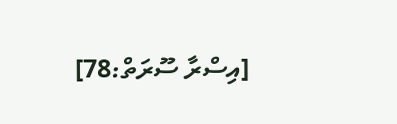[އިސްރާ ސޫރަތް:78]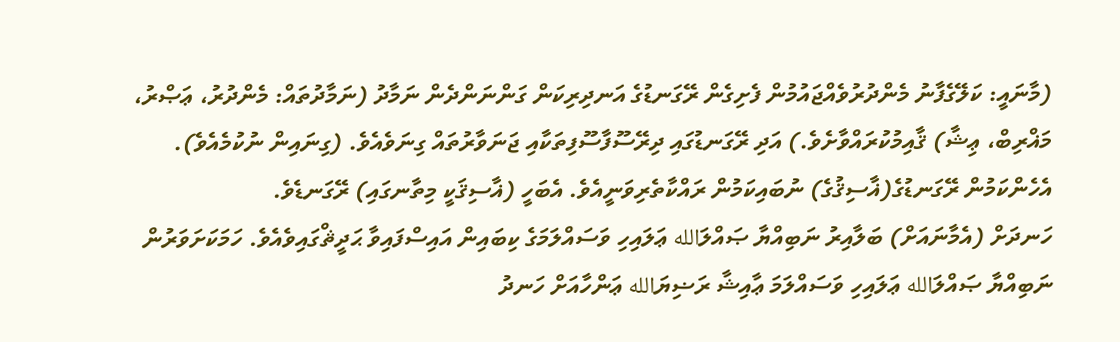(މާނައީ: ކަލޭގެފާނު މެންދުރުވެއްޖައުމުން ފެށިގެން ރޭގަނޑުގެ އަނދިރިކަން ގަންނަންދެން ނަމާދު (ނަމާދުތައް: މެންދުރު، ޢަޞްރު، މަޣްރިބް، ޢިޝާ) ޤާއިމުކުރައްވާށެވެ.) އަދި ރޭގަނޑުގައި ދިރޭސޫފާސޫފިތަކާއި ޖަނަވާރުތައް ގިނަވެއެވެ. (ގިނައިން ނުކުމެއެވެ). އެހެންކަމުން ރޭގަނޑުގެ(ޣާސިޤުގެ) ނުބައިކަމުން ރައްކާތެރިވަނީއެވެ. އެބަހީ (ޣާސިޤަކީ މިތާނގައި) ރޭގަނޑެވެ.
ހަނދަށް (އެމާނައަށް) ބަލާއިރު ނަބިއްޔާ ޞައްލަالله ޢަލައިހި ވަސައްލަމަގެ ކިބައިން އައިސްފައިވާ ޙަދީޘްގައިވެއެވެ. ހަމަކަށަވަރުން ނަބިއްޔާ ޞައްލަالله ޢަލައިހި ވަސައްލަމަ ޢާއިޝާ ރަޟިޔަالله ޢަންހާއަށް ހަނދު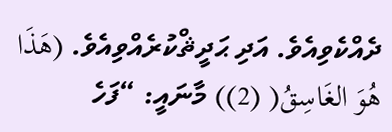ދެއްކެވިއެވެ. އަދި ޙަދީޘްކުރެއްވިއެވެ. (هَذَا هُوَ الغَاسِقُ( (2)) މާނައީ: “ފަހެ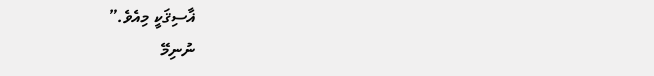ޣާސިޤަކީ މިއެވެ.”
ނުނިމޭ